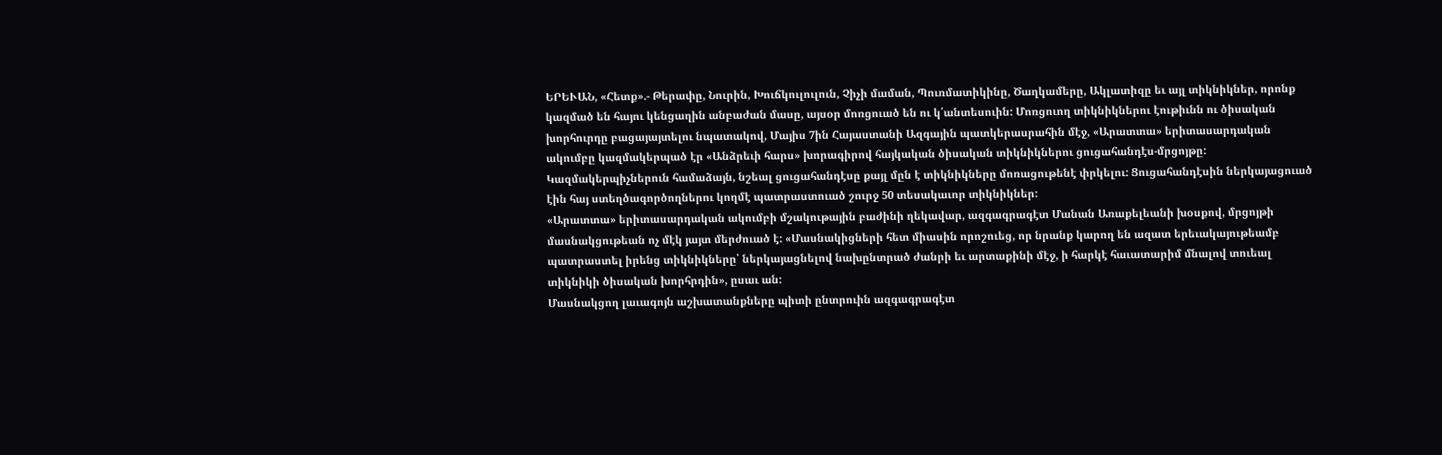ԵՐԵՒԱՆ, «Հետք».- Թերափը, Նուրին, Խուճկուլուլուն, Չիչի մաման, Պուռմատիկինը, Ծաղկամերը, Ակլատիզը եւ այլ տիկնիկներ, որոնք կազմած են հայու կենցաղին անբաժան մասը, այսօր մոռցուած են ու կ՛անտեսուին: Մոռցուող տիկնիկներու էութիւնն ու ծիսական խորհուրդը բացայայտելու նպատակով, Մայիս 7ին Հայաստանի Ազգային պատկերասրահին մէջ, «Արատտա» երիտասարդական ակումբը կազմակերպած էր «Անձրեւի հարս» խորագիրով հայկական ծիսական տիկնիկներու ցուցահանդէս-մրցոյթը:
Կազմակերպիչներուն համաձայն, նշեալ ցուցահանդէսը քայլ մըն է տիկնիկները մոռացութենէ փրկելու: Ցուցահանդէսին ներկայացուած էին հայ ստեղծագործողներու կողմէ պատրաստուած շուրջ 50 տեսակաւոր տիկնիկներ:
«Արատտա» երիտասարդական ակումբի մշակութային բաժինի ղեկավար, ազգագրագէտ Մանան Առաքելեանի խօսքով, մրցոյթի մասնակցութեան ոչ մէկ յայտ մերժուած է: «Մասնակիցների հետ միասին որոշուեց, որ նրանք կարող են ազատ երեւակայութեամբ պատրաստել իրենց տիկնիկները՝ ներկայացնելով նախընտրած ժանրի եւ արտաքինի մէջ, ի հարկէ հաւատարիմ մնալով տուեալ տիկնիկի ծիսական խորհրդին», ըսաւ ան:
Մասնակցող լաւագոյն աշխատանքները պիտի ընտրուին ազգագրագէտ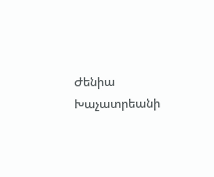Ժենիա Խաչատրեանի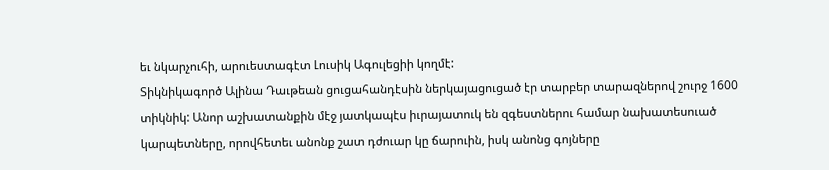եւ նկարչուհի, արուեստագէտ Լուսիկ Ագուլեցիի կողմէ:
Տիկնիկագործ Ալինա Դաւթեան ցուցահանդէսին ներկայացուցած էր տարբեր տարազներով շուրջ 1600 տիկնիկ: Անոր աշխատանքին մէջ յատկապէս իւրայատուկ են զգեստներու համար նախատեսուած կարպետները, որովհետեւ անոնք շատ դժուար կը ճարուին, իսկ անոնց գոյները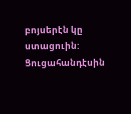բոյսերէն կը ստացուին:
Ցուցահանդէսին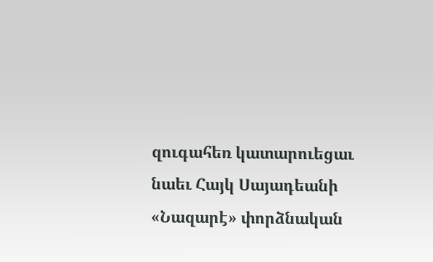զուգահեռ կատարուեցաւ նաեւ Հայկ Սայադեանի «Նազարէ» փորձնական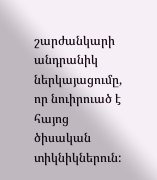շարժանկարի անդրանիկ ներկայացումը, որ նուիրուած է հայոց ծիսական տիկնիկներուն: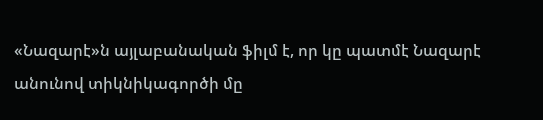«Նազարէ»ն այլաբանական ֆիլմ է, որ կը պատմէ Նազարէ անունով տիկնիկագործի մը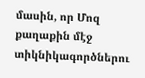մասին, որ Մոզ քաղաքին մէջ տիկնիկագործներու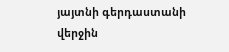յայտնի գերդաստանի վերջին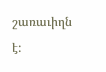շառաւիղն է: